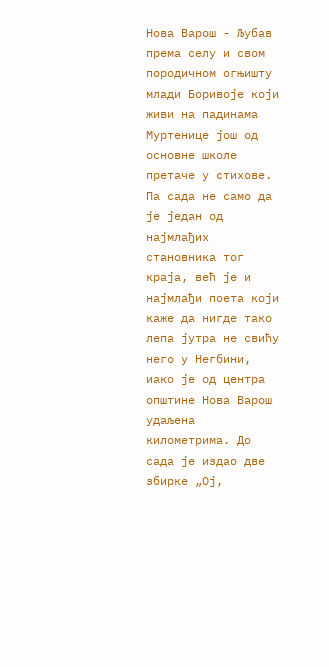Нова Варош - Љубав према селу и свом породичном огњишту млади Боривоје који живи на падинама Муртенице још од основне школе претаче у стихове. Па сада не само да је један од најмлађих становника тог краја, већ је и најмлађи поета који каже да нигде тако лепа јутра не свићу него у Негбини, иако је од центра општине Нова Варош удаљена километрима. До сада је издао две збирке „Ој,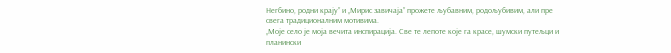Негбино, родни крају” и „Мирис завичаја” прожете љубавним, родољубивим, али пре свега традиционалним мотивима.
„Моје село је моја вечита инспирација. Све те лепоте које га красе, шумски путељци и планински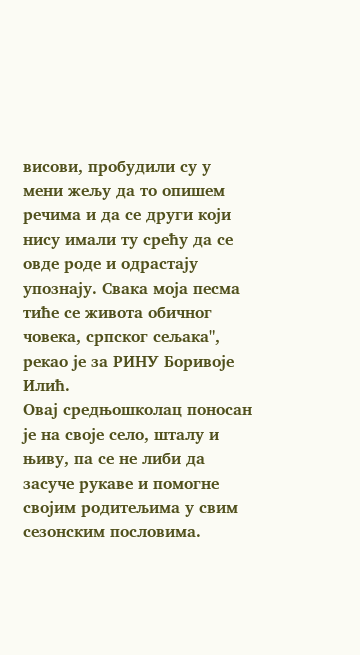висови, пробудили су у мени жељу да то опишем речима и да се други који нису имали ту срећу да се овде роде и одрастају упознају. Свака моја песма тиће се живота обичног човека, српског сељака", рекао је за РИНУ Боривоје Илић.
Овај средњошколац поносан је на своје село, шталу и њиву, па се не либи да засуче рукаве и помогне својим родитељима у свим сезонским пословима.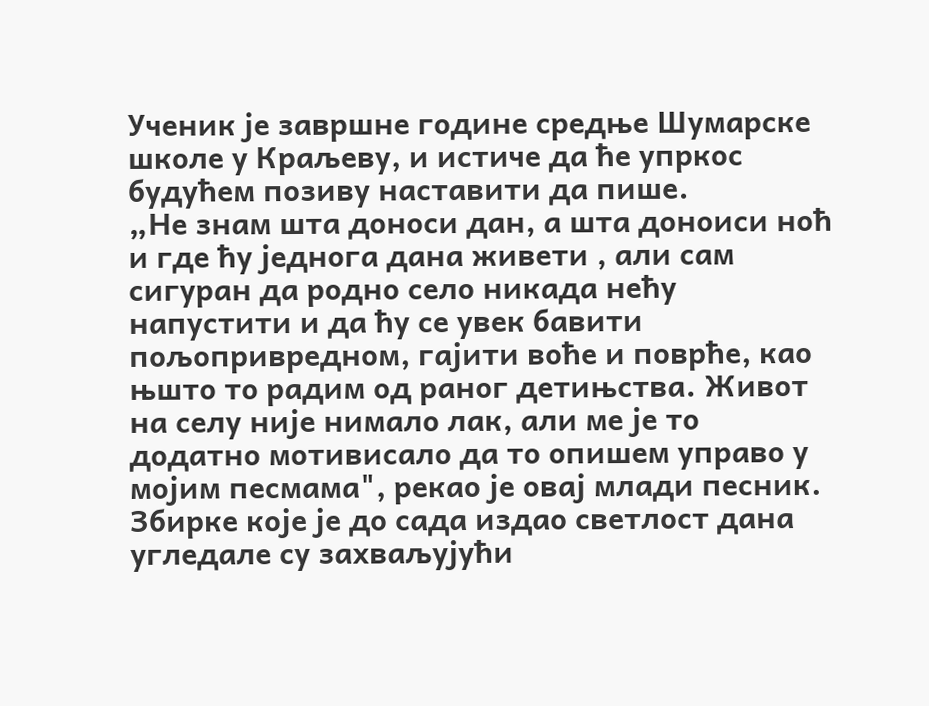Ученик је завршне године средње Шумарске школе у Краљеву, и истиче да ће упркос будућем позиву наставити да пише.
„Не знам шта доноси дан, а шта доноиси ноћ и где ћу једнога дана живети , али сам сигуран да родно село никада нећу напустити и да ћу се увек бавити пољопривредном, гајити воће и поврће, као њшто то радим од раног детињства. Живот на селу није нимало лак, али ме је то додатно мотивисало да то опишем управо у мојим песмама", рекао је овај млади песник.
Збирке које је до сада издао светлост дана угледале су захваљујући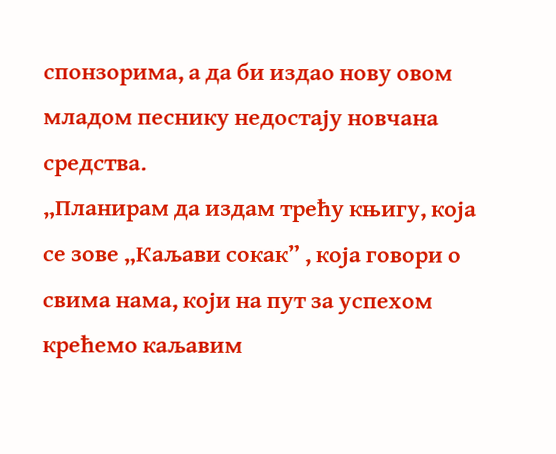спонзорима, а да би издао нову овом младом песнику недостају новчана средства.
„Планирам да издам трећу књигу, која се зове „Каљави сокак” , која говори о свима нама, који на пут за успехом крећемо каљавим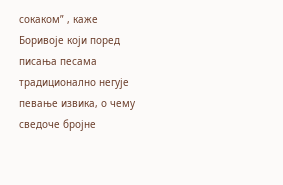сокаком” , каже Боривоје који поред писања песама традиционално негује певање извика, о чему сведоче бројне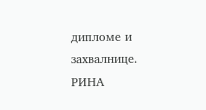дипломе и захвалнице.
РИНА